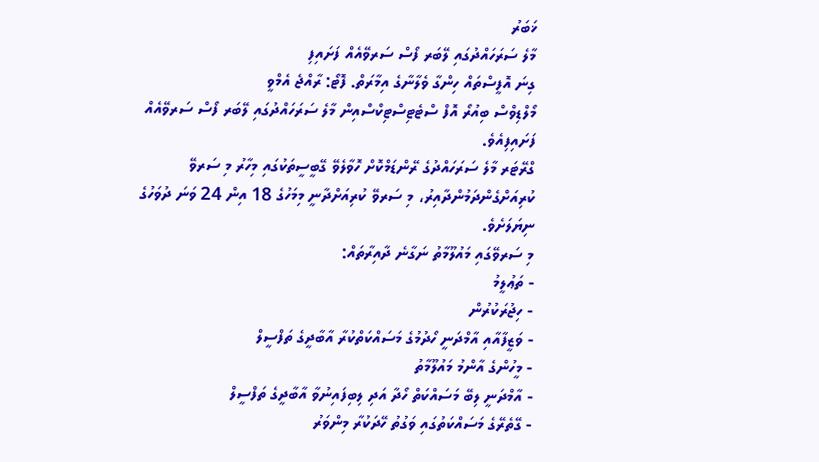ޚަބަރު
މާލެ ސަރަހައްދުގައި ލޭބަރ ފޯސް ސަރވޭއެއް ފަށައިފި
ގިނަ އޮފީސްތައް ހިންގާ ވެލާނާގެ އިމާރަތް. ފޮޓޯ: ރާއްޖެ އެމްވީ
މޯލްޑިވްސް ބިއުރޯ އޮފް ސްޓެޓިސްޓިކްސްއިން މާލެ ސަރަހައްދުގައި ލޭބަރ ފޯސް ސަރވޭއެއް ފަށައިފިއެވެ.
ގްރޭޓަރ މާލެ ސަރަހައްދުގެ ރޭންޑަމްކޮށް ހޮވާލެވޭ ގޭބީސީތަކުގައި މިހާރު މި ސަރވޭ ކުރިއަށްގެންދަމުންދާއިރު، މި ސަރވޭ ކުރިއަށްދާނީ މިމަހުގެ 18 އިން 24 ވަނަ ދުވަހުގެ ނިޔަލަށެވެ.
މި ސަރވޭގައި މައުލޫމާތު ނަގާނެ ދާއިރާތައް:
- ތަޢުލީމު
- ހިޖުރަކުރުން
- ވަޒީފާއާއި އާމްދަނީ ހޯދުމުގެ މަސައްކަތްކުރާ އާބާދީގެ ތަފްސީލް
- މީހުންގެ އާންމު މައުލޫމާތު
- އާމްދަނީ ލިބޭ މަސައްކަތް ހޯދާ އަދި ލިބިފައިނުވާ އާބާދީގެ ތަފްސީލް
- ގޭތެރޭގެ މަސައްކަތުގައި ވަގުތު ހޭދަކުރާ މިންވަރު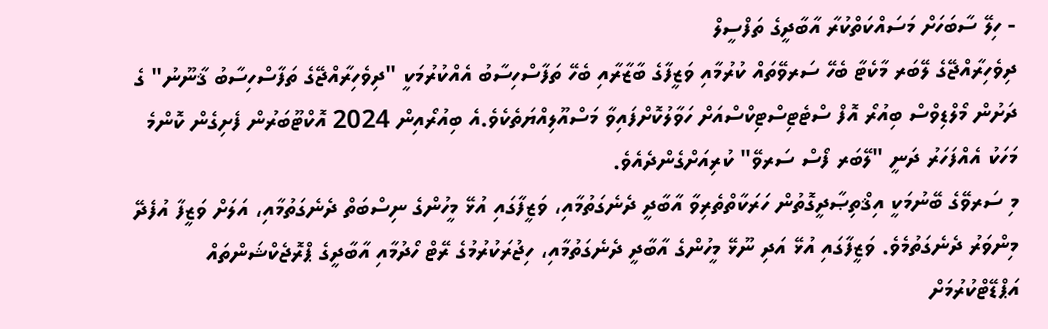- ހިލޭ ސާބަހަށް މަސައްކަތްކުރާ އާބާދީގެ ތަފްސީލް
ދިވެހިރާއްޖޭގެ ލޭބަރ މާކެޓާ ބެހޭ ސަރވޭތައް ކުރުމާއި ވަޒީފާގެ ބާޒާރާއި ބެހޭ ތަފާސްހިސާބު އެއްކުރުމަކީ "ދިވެހިރާއްޖޭގެ ތަފާސްހިސާބު ޤާނޫނު" ގެ ދަށުން މޯލްޑިވްސް ބިއުރޯ އޮފް ސްޓެޓިސްޓިކްސްއަށް ހަވާލުކޮށްފައިވާ މަސްއޫލިއްޔަތެކެވެ.އެ ބިއުރޯއިން 2024 އޮކްޓޫބަރުން ފެށިގެން ކޮންމެ މަހަކު އެއްފަހަރު ދަނީ "ލޭބަރ ފޯސް ސަރވޭ" ކުރިއަށްގެންދެއެވެ.
މި ސަރވޭގެ ބޭނުމަކީ އިޤްތިޞާދީގޮތުން ހަރަކާތްތެރިވާ އާބާދީ ދެނެގަތުމާއި، ވަޒީފާގައި އުޅޭ މީހުންގެ ނިސްބަތް ދެނެގަތުމާއި، އަލަށް ވަޒީފާ އުފެދޭ މިންވަރު ދެނެގަތުމެވެ. ވަޒީފާގައި އުޅޭ އަދި ނޫޅޭ މީހުންގެ އާބާދީ ދެނެގަތުމާއި، ހިޖުރަކުރުމުގެ ރޭޓް ހޯދުމާއި އާބާދީގެ ޕްރޮޖެކްޝަންތައް އަޕްޑޭޓްކުރުމަށް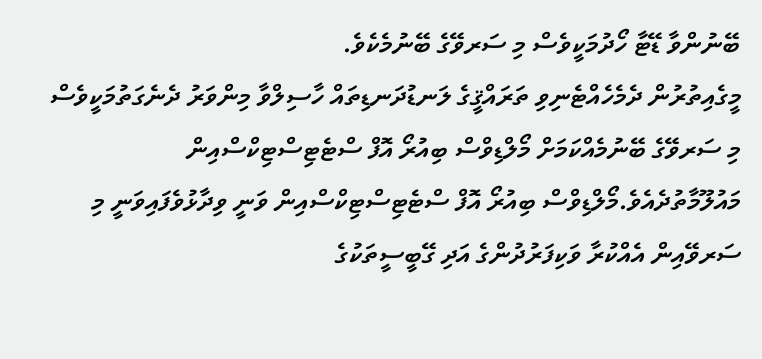ބޭނުންވާ ޑޭޓާ ހޯދުމަކީވެސް މި ސަރވޭގެ ބޭނުމެކެވެ.
މީގެއިތުރުން ދެމެހެއްޓެނިވި ތަރައްޤީގެ ލަނޑުދަނޑިތައް ހާސިލްވާ މިންވަރު ދެނެގަތުމަކީވެސް މި ސަރވޭގެ ބޭނުމެއްކަމަށް މޯލްޑިވްސް ބިއުރޯ އޮފް ސްޓެޓިސްޓިކްސްއިން މައުލޫމާތުދެއެވެ.މޯލްޑިވްސް ބިއުރޯ އޮފް ސްޓެޓިސްޓިކްސްއިން ވަނީ ވިދާޅުވެފައިވަނީ މި ސަރވޭއިން އެއްކުރާ ވަކިފަރުދުންގެ އަދި ގޭބީސީތަކުގެ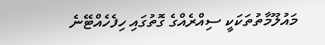މައުލޫމާތުތަކަކީ ސިއްރެއްގެ ގޮތުގައި ހިފެހެއްޓޭނެ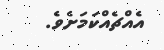އެއްޗެއްކަމަށެވެ.